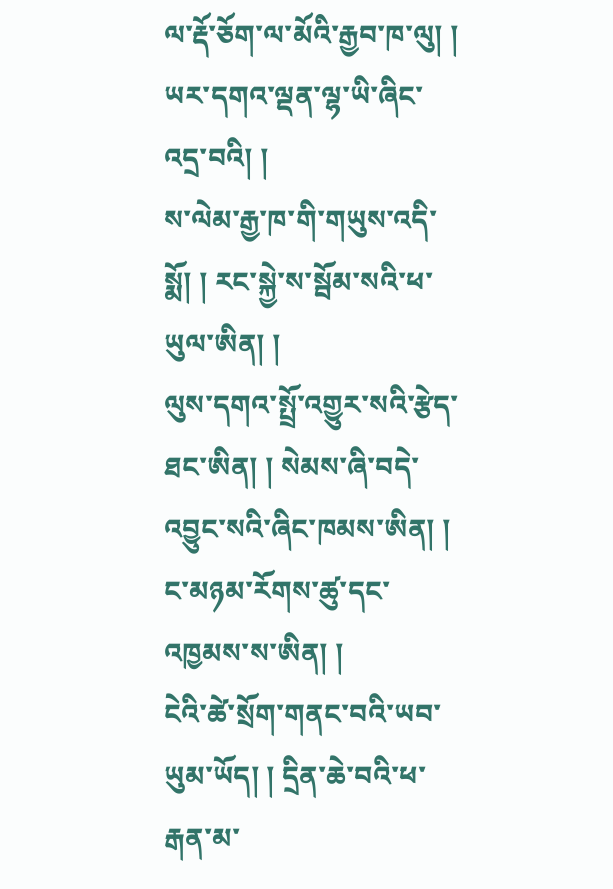ལ་རྡོ་ཅོག་ལ་མོའི་རྒྱབ་ཁ་ལུ། ། ཡར་དགའ་ལྡན་ལྷ་ཡི་ཞིང་འདྲ་བའི། །
ས་ལེམ་རྒྱ་ཁ་གི་གཡུས་འདི་སྨོ། ། རང་སྐྱེ་ས་སྦོམ་སའི་ཕ་ཡུལ་ཨིན། །
ལུས་དགའ་སྤྲོ་འགྱུར་སའི་རྩེད་ཐང་ཨིན། ། སེམས་ཞི་བདེ་འབྱུང་སའི་ཞིང་ཁམས་ཨིན། །
ང་མཉམ་རོགས་ཚུ་དང་འཁྱམས་ས་ཨིན། །
ངེའི་ཚེ་སྲོག་གནང་བའི་ཡབ་ཡུམ་ཡོད། ། དྲིན་ཆེ་བའི་ཕ་རྒན་མ་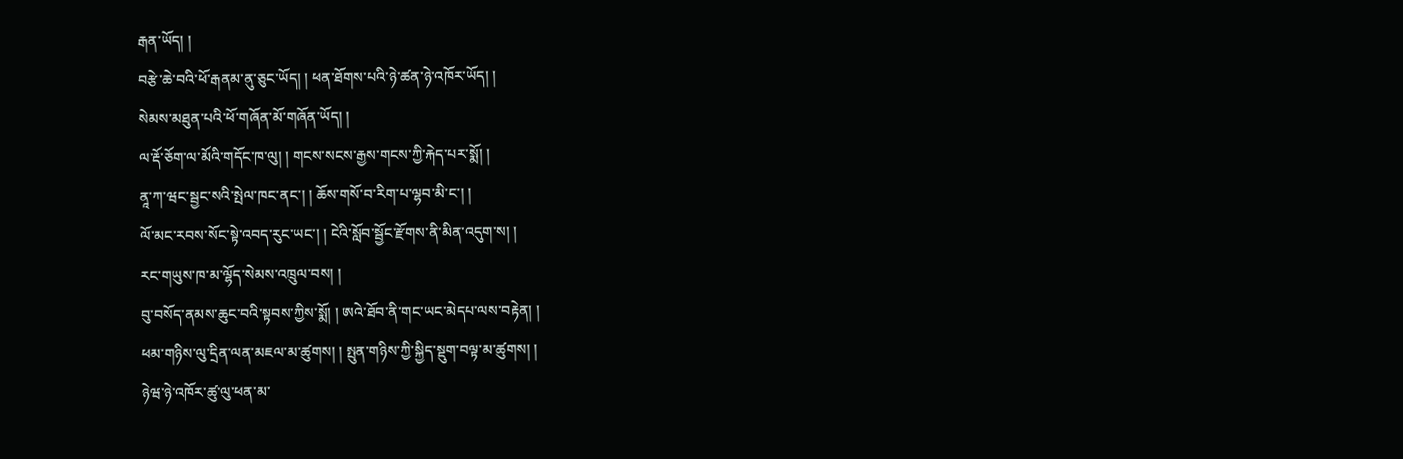རྒན་ཡོད། །
བརྩེ་ཆེ་བའི་ཕོ་རྒནམ་ནུ་ཅུང་ཡོད། ། ཕན་ཐོགས་པའི་ཉེ་ཚན་ཉེ་འཁོར་ཡོད། །
སེམས་མཐུན་པའི་ཕོ་གཞོན་མོ་གཞོན་ཡོད། །
ལ་རྡོ་ཅོག་ལ་མོའི་གདོང་ཁ་ལུ། ། གངས་སངས་རྒྱས་གངས་ཀྱི་རྐེད་པར་སྨོ། །
ནཱ་ཀ་ཝང་སྦྱང་སའི་སྤེལ་ཁང་ནང་། ། ཆོས་གསོ་བ་རིག་པ་ལྷབ་མི་ང་། །
ལོ་མང་རབས་སོང་སྟེ་འབད་རུང་ཡང་། ། ངེའི་སློབ་སྦྱོང་རྫོགས་ནི་མིན་འདུག་ས། །
རང་གཡུས་ཁ་མ་ལྷོད་སེམས་འཁྲུལ་བས། །
བུ་བསོད་ནམས་ཆུང་བའི་སྟབས་ཀྱིས་སྨོ། ། ཨའེ་ཐོབ་ནི་གང་ཡང་མེདཔ་ལས་བརྟེན། །
ཕམ་གཉིས་ལུ་དྲིན་ལན་མཇལ་མ་ཚུགས། ། སྤུན་གཉིས་ཀྱི་སྐྱིད་སྡུག་བལྟ་མ་ཚུགས། །
ཉེཝ་ཉེ་འཁོར་ཚུ་ལུ་ཕན་མ་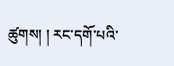ཚུགས། ། རང་དགོ་པའི་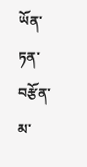ཡོན་ཏན་བརྩོན་མ་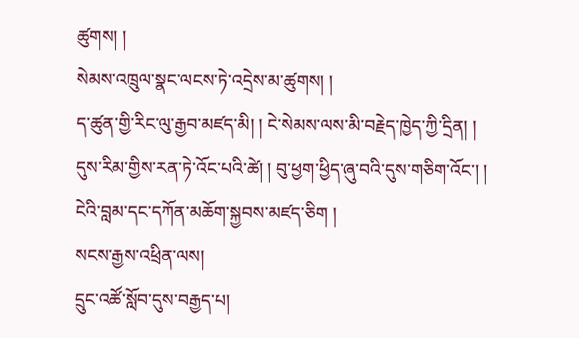ཚུགས། །
སེམས་འཁྲུལ་སྣང་ལངས་ཏེ་འདྲེས་མ་ཚུགས། །
ད་ཚུན་གྱི་རིང་ལུ་རྒྱབ་མཛད་མི། ། ངེ་སེམས་ལས་མི་བརྗེད་ཁྱེད་ཀྱི་དྲིན། །
དུས་རིམ་གྱིས་རན་ཏེ་འོང་པའི་ཚེ། ། བུ་ཕྱག་ཕྱིད་ཞུ་བའི་དུས་གཅིག་འོང་། །
ངེའི་བླམ་དང་དཀོན་མཆོག་སྐྱབས་མཛད་ཅིག །
སངས་རྒྱས་འཕྲིན་ལས།
དྲུང་འཚོ་སློབ་དུས་བརྒྱད་པ།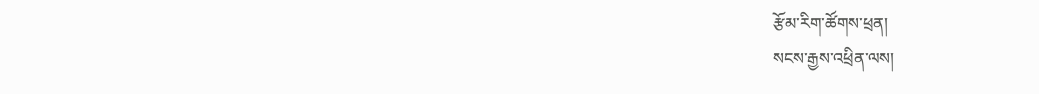རྩོམ་རིག་ཚོགས་ཕྲན།
སངས་རྒྱས་འཕྲིན་ལས།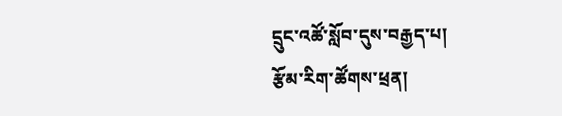དྲུང་འཚོ་སློབ་དུས་བརྒྱད་པ།
རྩོམ་རིག་ཚོགས་ཕྲན།